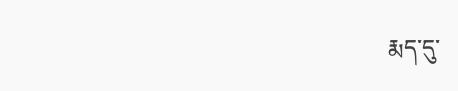རྨད་དུ་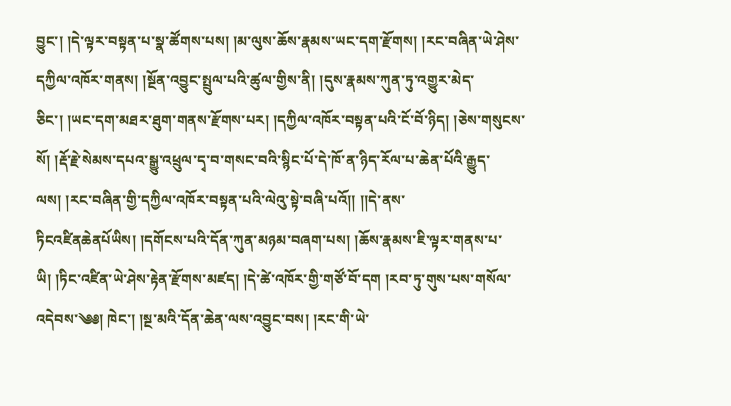བྱུང་། །དེ་ལྟར་བསྟན་པ་སྣ་ཚོགས་པས། །མ་ལུས་ཆོས་རྣམས་ཡང་དག་རྫོགས། །རང་བཞིན་ཡེ་ཤེས་དཀྱིལ་འཁོར་གནས། །སྔོན་འབྱུང་སྤྲུལ་པའི་ཚུལ་གྱིས་ནི། །དུས་རྣམས་ཀུན་ཏུ་འགྱུར་མེད་ཅིང་། །ཡང་དག་མཐར་ཐུག་གནས་རྫོགས་པར། །དཀྱིལ་འཁོར་བསྟན་པའི་ངོ་བོ་ཉིད། །ཅེས་གསུངས་སོ། །རྡོ་རྗེ་སེམས་དཔའ་སྒྱུ་འཕྲུལ་དྭ་བ་གསང་བའི་སྙིང་པོ་དེ་ཁོ་ན་ཉིད་རོལ་པ་ཆེན་པོའི་རྒྱུད་ལས། །རང་བཞིན་གྱི་དཀྱིལ་འཁོར་བསྟན་པའི་ལེའུ་སྟེ་བཞི་པའོ།། །།དེ་ནས་ཏིངའཛིནཆེནཔོཡིས། །དགོངས་པའི་དོན་ཀུན་མཉམ་བཞག་པས། །ཆོས་རྣམས་ཇི་ལྟར་གནས་པ་ཡི། །ཏིང་འཛིན་ཡེ་ཤེས་རྟེན་རྫོགས་མཛད། །དེ་ཚེ་འཁོར་གྱི་གཙོ་བོ་དག །རབ་ཏུ་གུས་པས་གསོལ་འདེབས་༄༅། ཁེང་། །སྔ་མའི་དོན་ཆེན་ལས་འབྱུང་བས། །རང་གི་ཡེ་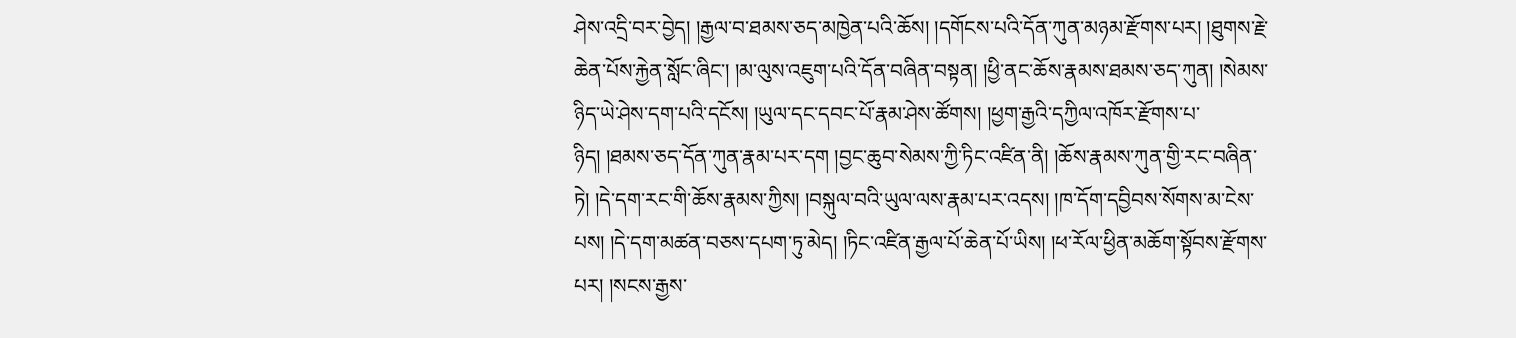ཤེས་འདྲི་བར་བྱེད། །རྒྱལ་བ་ཐམས་ཅད་མཁྱེན་པའི་ཆོས། །དགོངས་པའི་དོན་ཀུན་མཉམ་རྫོགས་པར། །ཐུགས་རྗེ་ཆེན་པོས་རྐྱེན་སློང་ཞིང་། །མ་ལུས་འཇུག་པའི་དོན་བཞིན་བསྟན། །ཕྱི་ནང་ཆོས་རྣམས་ཐམས་ཅད་ཀུན། །སེམས་ཉིད་ཡེ་ཤེས་དག་པའི་དངོས། །ཡུལ་དང་དབང་པོ་རྣམ་ཤེས་ཚོགས། །ཕྱག་རྒྱའི་དཀྱིལ་འཁོར་རྫོགས་པ་ཉིད། །ཐམས་ཅད་དོན་ཀུན་རྣམ་པར་དག །བྱང་ཆུབ་སེམས་ཀྱི་ཏིང་འཛིན་ནི། །ཆོས་རྣམས་ཀུན་གྱི་རང་བཞིན་ཏེ། །དེ་དག་རང་གི་ཆོས་རྣམས་ཀྱིས། །བསྐུལ་བའི་ཡུལ་ལས་རྣམ་པར་འདས། །ཁ་དོག་དབྱིབས་སོགས་མ་ངེས་པས། །དེ་དག་མཚན་བཅས་དཔག་ཏུ་མེད། །ཏིང་འཛིན་རྒྱལ་པོ་ཆེན་པོ་ཡིས། །ཕ་རོལ་ཕྱིན་མཆོག་སྟོབས་རྫོགས་པར། །སངས་རྒྱས་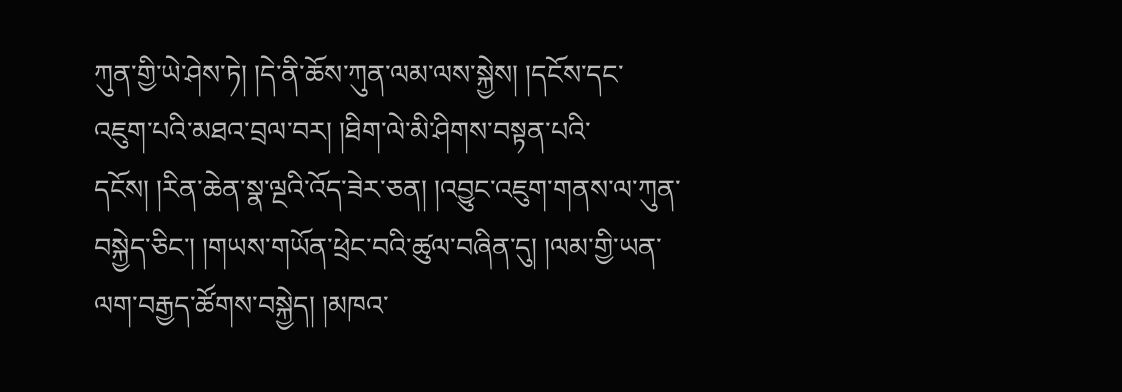ཀུན་གྱི་ཡེ་ཤེས་ཏེ། །དེ་ནི་ཆོས་ཀུན་ལམ་ལས་སྐྱེས། །དངོས་དང་འཇུག་པའི་མཐའ་བྲལ་བར། །ཐིག་ལེ་མི་ཤིགས་བསྟན་པའི་དངོས། །རིན་ཆེན་སྣ་ལྔའི་འོད་ཟེར་ཅན། །འབྱུང་འཇུག་གནས་ལ་ཀུན་བསྐྱེད་ཅིང་། །གཡས་གཡོན་ཕྲེང་བའི་ཚུལ་བཞིན་དུ། །ལམ་གྱི་ཡན་ལག་བརྒྱད་ཚོགས་བསྐྱེད། །མཁའ་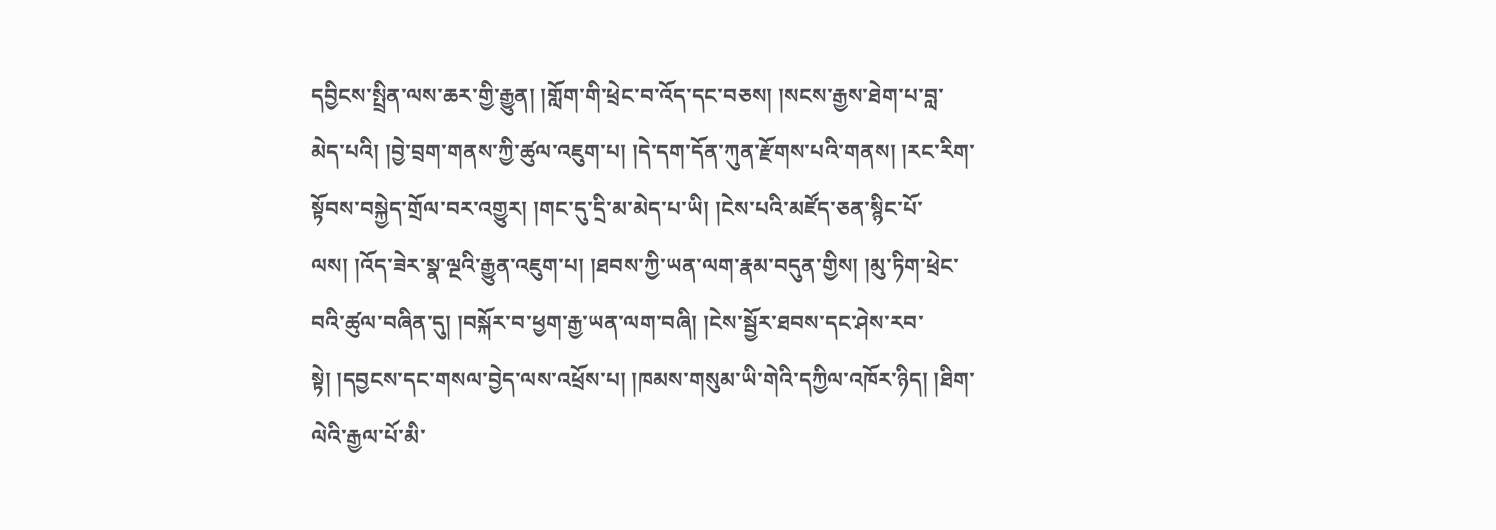དབྱིངས་སྤྲིན་ལས་ཆར་གྱི་རྒྱུན། །གློག་གི་ཕྲེང་བ་འོད་དང་བཅས། །སངས་རྒྱས་ཐེག་པ་བླ་མེད་པའི། །བྱེ་བྲག་གནས་ཀྱི་ཚུལ་འཇུག་པ། །དེ་དག་དོན་ཀུན་རྫོགས་པའི་གནས། །རང་རིག་སྟོབས་བསྐྱེད་གྲོལ་བར་འགྱུར། །གང་དུ་དྲི་མ་མེད་པ་ཡི། །ངེས་པའི་མཛོད་ཅན་སྙིང་པོ་ལས། །འོད་ཟེར་སྣ་ལྔའི་རྒྱུན་འཇུག་པ། །ཐབས་ཀྱི་ཡན་ལག་རྣམ་བདུན་གྱིས། །མུ་ཏིག་ཕྲེང་བའི་ཚུལ་བཞིན་དུ། །བསྐོར་བ་ཕྱག་རྒྱ་ཡན་ལག་བཞི། །ངེས་སྦྱོར་ཐབས་དང་ཤེས་རབ་སྟེ། །དབྱངས་དང་གསལ་བྱེད་ལས་འཕྲོས་པ། །ཁམས་གསུམ་ཡི་གེའི་དཀྱིལ་འཁོར་ཉིད། །ཐིག་ལེའི་རྒྱལ་པོ་མི་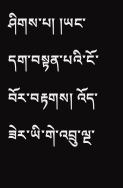ཤིགས་པ། །ཡང་དག་བསྟན་པའི་ངོ་བོར་བརྟགས། འོད་ཟེར་ཡི་གེ་འབྲུ་ལྔ་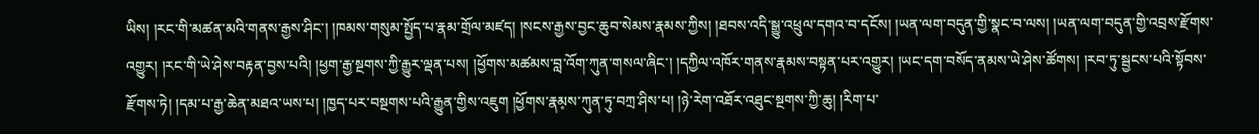ཡིས། །རང་གི་མཚན་མའི་གནས་རྒྱས་ཤིང་། །ཁམས་གསུམ་སྤྱོད་པ་རྣམ་གྲོལ་མཛད། །སངས་རྒྱས་བྱང་ཆུབ་སེམས་རྣམས་ཀྱིས། །ཐབས་འདི་སྒྱུ་འཕྲུལ་དགའ་བ་དངོས། །ཡན་ལག་བདུན་གྱི་སྣང་བ་ལས། །ཡན་ལག་བདུན་གྱི་འབྲས་རྫོགས་འགྱུར། །རང་གི་ཡེ་ཤེས་བརྟན་བྱས་པའི། །ཕྱག་རྒྱ་སྔགས་ཀྱི་རྒྱུར་ལྡན་པས། །ཕྱོགས་མཚམས་བླ་འོག་ཀུན་གསལ་ཞིང་། །དཀྱིལ་འཁོར་གནས་རྣམས་བསྟན་པར་འགྱུར། །ཡང་དག་བསོད་ནམས་ཡེ་ཤེས་ཚོགས། །རབ་ཏུ་སྦྱངས་པའི་སྟོབས་རྫོགས་ཏེ། །དམ་པ་རྒྱ་ཆེན་མཐའ་ཡས་པ། །ཁྱད་པར་བསྔགས་པའི་རྒྱུན་གྱིས་འཇུག །ཕྱོགས་རྣམ༷ས་ཀུན་ཏུ་བཀྲ་ཤིས་པ། །ཉེ་རེག་འཐོར་འཐུང་སྔགས་ཀྱི་ཆུ། །རིག་པ་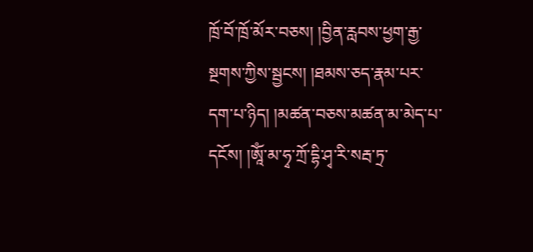ཁྲོ་བོ་ཁྲོ་མོར་བཅས། །བྱིན་རླབས་ཕྱག་རྒྱ་སྔགས་ཀྱིས་སྦྱངས། །ཐམས་ཅད་རྣམ་པར་དག་པ་ཉིད། །མཚན་བཅས་མཚན་མ་མེད་པ་དངོས། །ཨཱོཾ་མ་ཧྭ་ཀྲོ་དྷི་ཤྭ་རི་སརྦ་ཏྲ་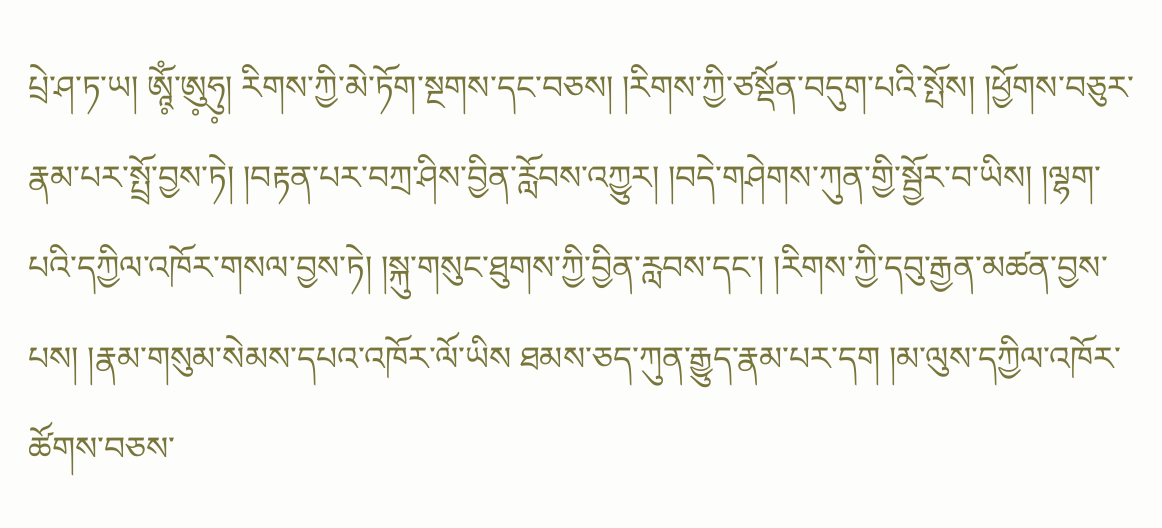པྲེ་ཤ་ཏ་ཡ། ཨཱོཾ༷་ཨུ༷ཧུ༷། རིགས་ཀྱི་མེ་ཏོག་སྔགས་དང་བཅས། །རིགས་ཀྱི་ཙསྡོན་བདུག་པའི་སྤོས། །ཕྱོགས་བཅུར་རྣམ་པར་སྤྲོ་བྱས་ཏེ། །བརྟན་པར་བཀྲ་ཤིས་བྱིན་རློབས་འཀྱུར། །བདེ་གཤེགས་ཀུན་གྱི་སྦྱོར་བ་ཡིས། །ལྷག་པའི་དཀྱིལ་འཁོར་གསལ་བྱས་ཏེ། །སྐུ་གསུང་ཐུགས་ཀྱི་བྱིན་རླབས་དང་། །རིགས་ཀྱི་དབུ་རྒྱན་མཚན་བྱས་པས། །རྣམ་གསུམ་སེམས་དཔའ་འཁོར་ལོ་ཡིས ཐམས་ཅད་ཀུན་རྒྱུད་རྣམ་པར་དག །མ་ལུས་དཀྱིལ་འཁོར་ཚོགས་བཅས་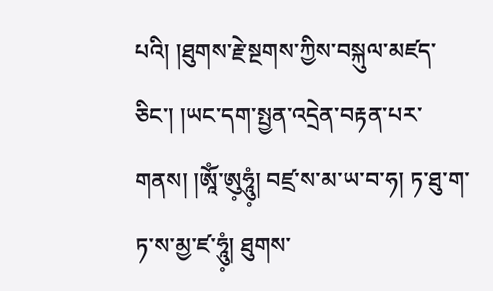པའི། །ཐུགས་རྗེ་སྔགས་ཀྱིས་བསྐུལ་མཛད་ཅིང་། །ཡང་དག་སྤྱན་འདྲེན་བརྟན་པར་གནས། །ཨཱོཾ་ཨུ༷ཧཱུཾ༷། བཛྲ་ས་མ་ཡ་བ་ཧ། ཏ་ཐུ་ག་ཏ་ས་མྱ་ཛ་ཧཱུཾ༷། ཐུགས་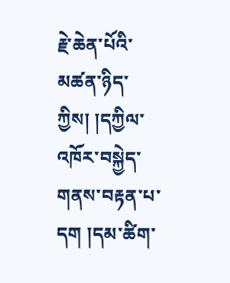རྗེ་ཆེན་པོའི་མཚན་ཉིད་ཀྱིས། །དཀྱིལ་འཁོར་བསྐྱེད་གནས་བརྟན་པ་དག །དམ་ཚིག་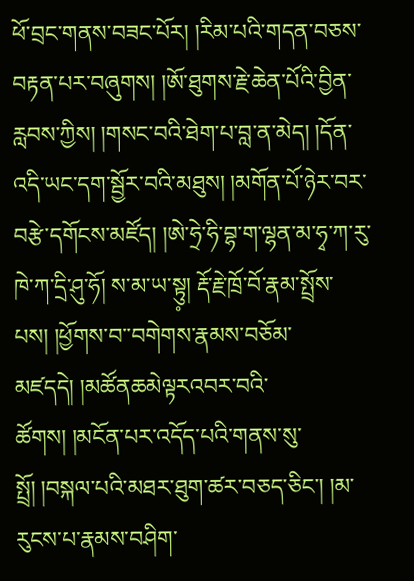ཕོ་བྲང་གནས་བཟང་པོར། །རིམ་པའི་གདན་བཅས་བརྟན་པར་བཞུགས། །ཨོ་ཐུགས་རྗེ་ཆེན་པོའི་བྱིན་རླབས་ཀྱིས། །གསང་བའི་ཐེག་པ་བླ་ན་མེད། །དོན་འདི་ཡང་དག་སྦྱོར་བའི་མཐུས། །མགོན་པོ་ཉེར་བར་བརྩེ་དགོངས་མཛོད། །ཨེ་ཧྲེ་ཧི་བྷ་ག་ལྷན་མ་ཧྭ་ཀ་རུ་ཁེ་ཀ་དྲི་ཤུ་ཧོ། ས་མ་ཡ་སྟུ༷། རྡོ་རྗེ་ཁྲོ་བོ་རྣམ་སྤྲོས་པས། །ཕྱོགས་བ་་བགེགས་རྣམས་བཅོམ་མཛདདེ། །མཚོནཆམེལྟརའབར་བའི་ཚོགས། །མངོན་པར་འདོད་པའི་གནས་སུ་སྤྲོ། །བསྐལ་པའི་མཐར་ཐུག་ཚར་བཅད་ཅིང་། །མ་རུངས་པ་རྣམས་བཤིག་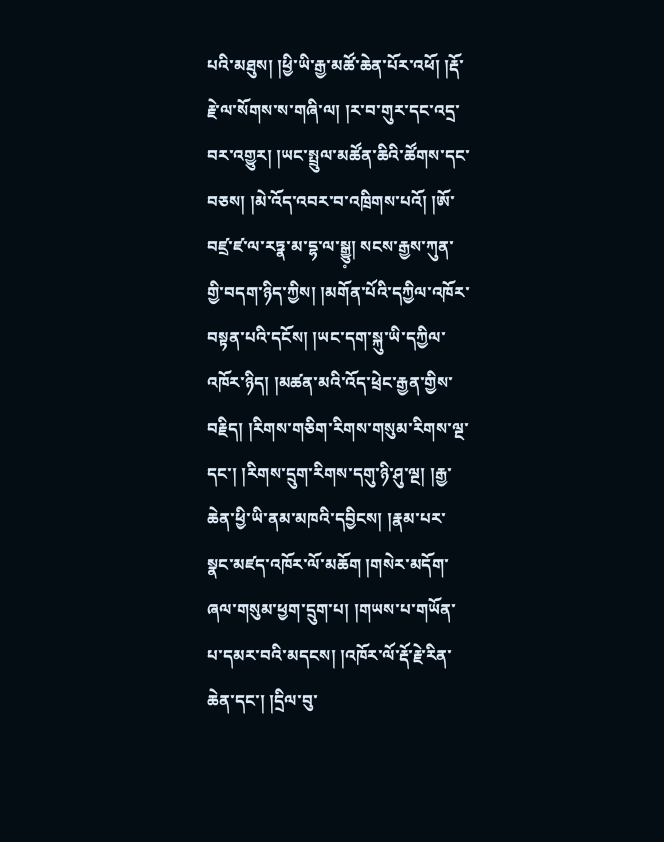པའི་མཐུས། །ཕྱི་ཡི་རྒྱ་མཚོ་ཆེན་པོར་འཕོ། །རྡོ་རྗེ་ལ་སོགས་ས་གཞི་ལ། །ར་བ་གུར་དང་འདྲ་བར་འགྱུར། །ཡང་སྤྲུལ་མཚོན་ཆིའི་ཚོགས་དང་བཅས། །མེ་འོད་འབར་བ་འཁྲིགས་པའོ། །ཨོ་བཛྲ་ཛ་ལ་རཏྣ་མ་དྷ་ལ་སྒྱུ༷། སངས་རྒྱས་ཀུན་གྱི་བདག་ཉིད་ཀྱིས། །མགོན་པོའི་དཀྱིལ་འཁོར་བསྟན་པའི་དངོས། །ཡང་དག་སྐུ་ཡི་དཀྱིལ་འཁོར་ཉིད། །མཚན་མའི་འོད་ཕྲེང་རྒྱན་གྱིས་བརྗིད། །རིགས་གཅིག་རིགས་གསུམ་རིགས་ལྔ་དང་། །རིགས་དྲུག་རིགས་དགུ་ཉི་ཤུ་ལྔ། །རྒྱ་ཆེན་ཕྱི་ཡི་ནམ་མཁའི་དབྱིངས། །རྣམ་པར་སྣང་མཛད་འཁོར་ལོ་མཆོག །གསེར་མདོག་ཞལ་གསུམ་ཕྱག་དྲུག་པ། །གཡས་པ་གཡོན་པ་དམར་བའི་མདངས། །འཁོར་ལོ་རྡོ་རྗེ་རིན་ཆེན་དང་། །དྲིལ་བུ་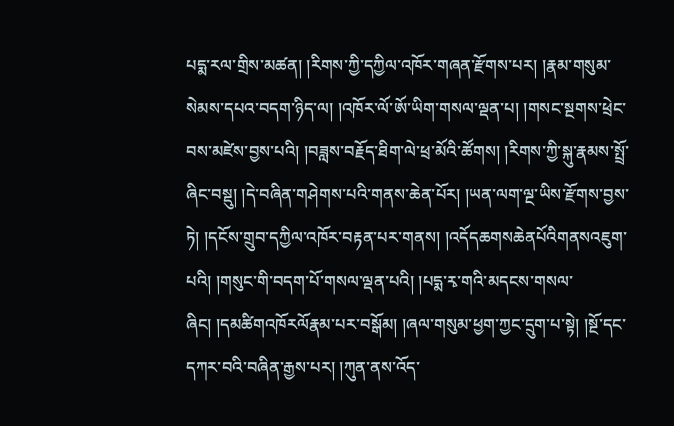པདྨ་རལ་གྲིས་མཚན། །རིགས་ཀྱི་དཀྱིལ་འཁོར་གཞན་རྫོགས་པར། །རྣམ་གསུམ་སེམས་དཔའ་བདག་ཉིད་ལ། །འཁོར་ལོ་ཨོ་ཡིག་གསལ་ལྡན་པ། །གསང་སྔགས་ཕྲེང་བས་མཛེས་བྱས་པའི། །བཟླས་བརྗོད་ཐིག་ལེ་ཕྲ་མོའི་ཚོགས། །རིགས་ཀྱི་སྐུ་རྣམས་སྤྲོ་ཞིང་བསྡུ། །དེ་བཞིན་གཤེགས་པའི་གནས་ཆེན་པོར། །ཡན་ལག་ལྔ་ཡིས་རྫོགས་བྱས་ཏེ། །དངོས་གྲུབ་དཀྱིལ་འཁོར་བརྟན་པར་གནས། །འདོདཆགསཆེནཔོའིགནསའཇུག་པའི། །གསུང་གི་བདག་པོ་གསལ་ལྡན་པའི། །པདྨ་རྭ་གའི་མདངས་གསལ་ཞིང། །དམཚིགའཁོརལོརྣམ་པར་བསྒོམ། །ཞལ་གསུམ་ཕྱག་ཀྱང་དྲུག་པ་སྟེ། །སྔོ་དང་དཀར་བའི་བཞིན་རྒྱས་པར། །ཀུན་ནས་འོད་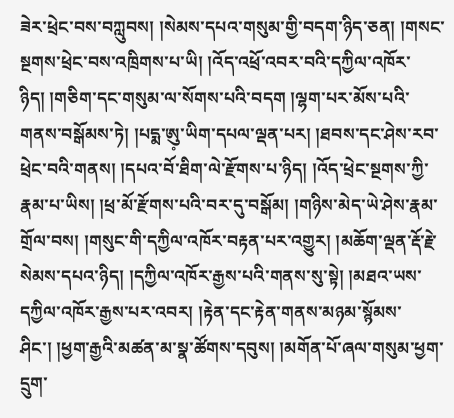ཟེར་ཕྲེང་བས་བཀླུབས། །སེམས་དཔའ་གསུམ་གྱི་བདག་ཉིད་ཅན། །གསང་སྔགས་ཕྲེང་བས་འཁྲིགས་པ་ཡི། །འོད་འཕྲོ་འབར་བའི་དཀྱིལ་འཁོར་ཉིད། །གཅིག་དང་གསུམ་ལ་སོགས་པའི་བདག །ལྷག་པར་མོས་པའི་གནས་བསྒོམས་ཏེ། །པདྨ་ཨུ༷་ཡིག་དཔལ་ལྡན་པར། །ཐབས་དང་ཤེས་རབ་ཕྲེང་བའི་གནས། །དཔའ་བོ་ཐིག་ལེ་རྫོགས་པ་ཉིད། །འོད་ཕྲེང་སྔགས་ཀྱི་རྣམ་པ་ཡིས། །ཕྲ་མོ་རྫོགས་པའི་བར་དུ་བསྒོམ། །གཉིས་མེད་ཡེ་ཤེས་རྣམ་གྲོལ་བས། །གསུང་གི་དཀྱིལ་འཁོར་བརྟན་པར་འགྱུར། །མཆོག་ལྡན་རྡོ་རྗེ་སེམས་དཔའ་ཉིད། །དཀྱིལ་འཁོར་རྒྱས་པའི་གནས་སུ་སྟེ། །མཐའ་ཡས་དཀྱིལ་འཁོར་རྒྱས་པར་འབར། །རྟེན་དང་རྟེན་གནས་མཉམ་སྙོམས་ཤིང་། །ཕྱག་རྒྱའི་མཚན་མ་སྣ་ཚོགས་དབུས། །མགོན་པོ་ཞལ་གསུམ་ཕྱག་དྲུག་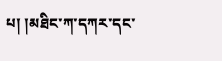པ། །མཐིང་ཀ་དཀར་དང་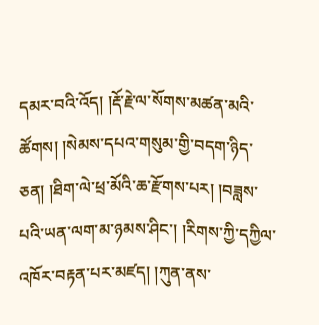དམར་བའི་འོད། །རྡོ་རྗེ་ལ་སོགས་མཚན་མའི་ཚོགས། །སེམས་དཔའ་གསུམ་གྱི་བདག་ཉིད་ཅན། །ཐིག་ལེ་ཕྲ་མོའི་ཆ་རྫོགས་པར། །བཟླས་པའི་ཡན་ལག་མ་ཉམས་ཤིང་། །རིགས་ཀྱི་དཀྱིལ་འཁོར་བརྟན་པར་མཛད། །ཀུན་ནས་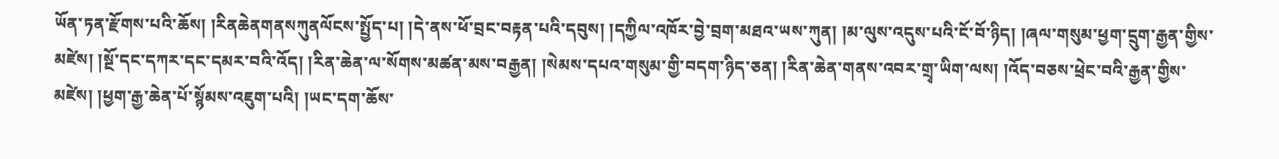ཡོན་ཏན་རྫོགས་པའི་ཆོས། །རིནཆེནགནསཀུནལོངས་སྤྱོད་པ། །དེ་ནས་ཕོ་བྲང་བརྟན་པའི་དབུས། །དཀྱིལ་འཁོར་བྱེ་བྲག་མཐའ་ཡས་ཀུན། །མ་ལུས་འདུས་པའི་ངོ་བོ་ཉིད། །ཞལ་གསུམ་ཕྱག་དྲུག་རྒྱན་གྱིས་མཛེས། །སྔོ་དང་དཀར་དང་དམར་བའི་འོད། །རིན་ཆེན་ལ་སོགས་མཚན་མས་བརྒྱན། །སེམས་དཔའ་གསུམ་གྱི་བདག་ཉིད་ཅན། །རིན་ཆེན་གནས་འབར་གྲྭ་ཡིག་ལས། །འོད་བཅས་ཕྲེང་བའི་རྒྱན་གྱིས་མཛེས། །ཕྱག་རྒྱ་ཆེན་པོ་སྙོམས་འཇུག་པའི། །ཡང་དག་ཆོས་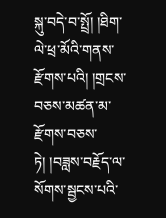སྐུ་བདེ་བ་སྤྲོ། །ཐིག་ལེ་ཕྲ་མོའི་གནས་རྫོགས་པའི། །གྲངས་བཅས་མཚན་མ་རྫོགས་བཅས་ཏེ། །བཟླས་བརྗོད་ལ་སོགས་སྦྱངས་པའི་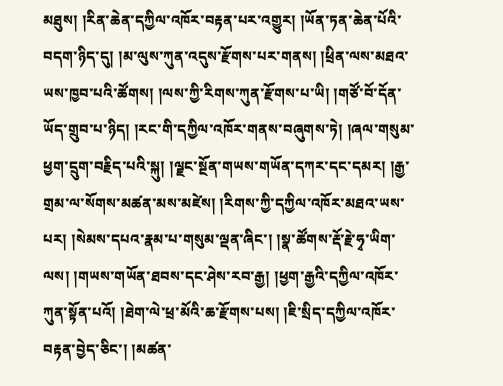མཐུས། །རིན་ཆེན་དཀྱིལ་འཁོར་བརྟན་པར་འགྱུར། །ཡོན་ཏན་ཆེན་པོའི་བདག་ཉིད་དུ། །མ་ལུས་ཀུན་འདུས་རྫོགས་པར་གནས། །ཕྲིན་ལས་མཐའ་ཡས་ཁྱབ་པའི་ཚོགས། །ལས་ཀྱི་རིགས་ཀུན་རྫོགས་པ་ཡི། །གཙོ་བོ་དོན་ཡོད་གྲུབ་པ་ཉིད། །རང་གི་དཀྱིལ་འཁོར་གནས་བཞུགས་ཏེ། །ཞལ་གསུམ་ཕྱག་དྲུག་བརྗིད་པའི་སྐུ། །ལྗང་སྔོན་གཡས་གཡོན་དཀར་དང་དམར། །རྒྱ་གྲམ་ལ་སོགས་མཚན་མས་མཛེས། །རིགས་ཀྱི་དཀྱིལ་འཁོར་མཐའ་ཡས་པར། །སེམས་དཔའ་རྣམ་པ་གསུམ་ལྡན་ཞིང་། །སྣ་ཚོགས་རྡོ་རྗེ་ཧྭ་ཡིག་ལས། །གཡས་གཡོན་ཐབས་དང་ཤེས་རབ་རྒྱ། །ཕྱག་རྒྱའི་དཀྱིལ་འཁོར་ཀུན་སྟོན་པའོ། །ཐེག་ལེ་ཕྲ་མོའི་ཆ་རྫོགས་པས། །ཇི་སྲིད་དཀྱིལ་འཁོར་བརྟན་བྱེད་ཅིང་། །མཚན་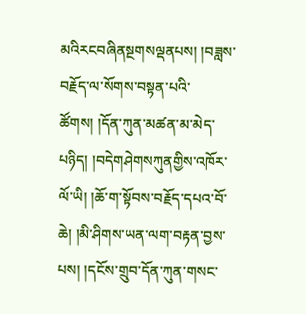མའིརངབཞིནསྔགསལྡནཔས། །བཟླས་བརྗོད་ལ་སོགས་བསྟན་པའི་ཚོགས། །དོན་ཀུན་མཚན་མ་མེད་པཉིད། །བདེགཤེགསཀུནགྱིས་འཁོར་ལོ་ཡི། །ཆོ་ག་སྟོབས་བརྗོད་དཔའ་བོ་ཆེ། །མི་ཤིགས་ཡན་ལག་བརྟན་བྱས་པས། །དངོས་གྲུབ་དོན་ཀུན་གསང་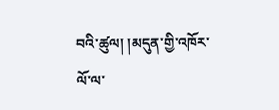བའི་ཚུལ། །མདུན་གྱི་འཁོར་ལོ་ལ་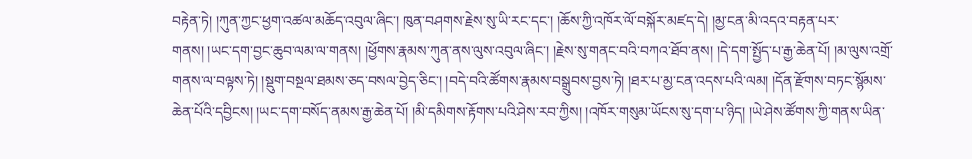བརྟེན་ཏེ། །ཀུན་ཀྱང་ཕྱག་འཚལ་མཆོད་འབུལ་ཞིང་། ཁུན་བཤགས་རྗེས་སུ་ཡི་རང་དང་། །ཆོས་ཀྱི་འཁོར་ལོ་བསྐོར་མཛད་དེ། །མྱ་ངན་མི་འདའ་བརྟན་པར་གནས། །ཡང་དག་བྱང་ཆུབ་ལམ་ལ་གནས། །ཕྱོགས་རྣམས་ཀུན་ནས་ལུས་འབུལ་ཞིང་། །རྗེས་སུ་གནང་བའི་བཀའ་ཐོབ་ནས། །དེ་དག་སྤྱོད་པ་རྒྱ་ཆེན་པོ། །མ་ལུས་འགྲོ་གནས་ལ་བལྟས་ཏེ། །སྡུག་བསྔལ་ཐམས་ཅད་བསལ་བྱེད་ཅིང་། །བདེ་བའི་ཚོགས་རྣམས་བསྒྲུབས་བྱས་ཏེ། །ཐར་པ་མྱ་ངན་འདས་པའི་ལམ། །དོན་རྫོགས་བཏང་སྙོམས་ཆེན་པོའི་དབྱིངས། །ཡང་དག་བསོད་ནམས་རྒྱ་ཆེན་པོ། །མི་དམིགས་རྟོགས་པའི་ཤེས་རབ་ཀྱིས། །འཁོར་གསུམ་ཡོངས་སུ་དག་པ་ཉིད། །ཡེ་ཤེས་ཚོགས་ཀྱི་གནས་ཡིན་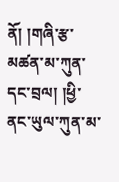ནོ། །གཞི་རྩ་མཚན་མ་ཀུན་དང་བྲལ། །ཕྱི་ནང་ཡུལ་ཀུན་མ་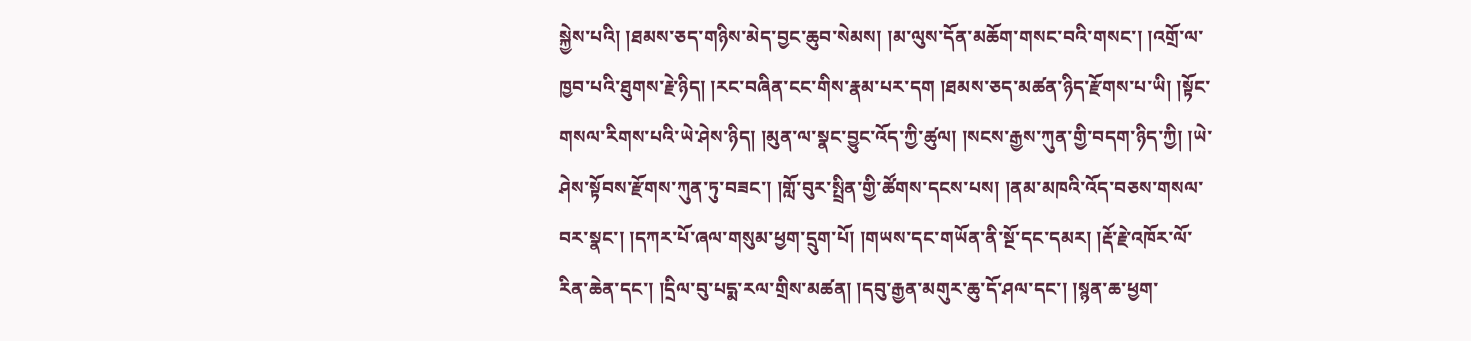སྐྱེས་པའི། །ཐམས་ཅད་གཉིས་མེད་བྱང་ཆུབ་སེམས། །མ་ལུས་དོན་མཆོག་གསང་བའི་གསང་། །འགྲོ་ལ་ཁྱབ་པའི་ཐུགས་རྗེ་ཉིད། །རང་བཞིན་ངང་གིས་རྣམ་པར་དག །ཐམས་ཅད་མཚན་ཉིད་རྫོགས་པ་ཡི། །སྟོང་གསལ་རིགས་པའི་ཡེ་ཤེས་ཉིད། །མུན་ལ་སྣང་བྱུང་འོད་ཀྱི་ཚུལ། །སངས་རྒྱས་ཀུན་གྱི་བདག་ཉིད་ཀྱི། །ཡེ་ཤེས་སྟོབས་རྫོགས་ཀུན་ཏུ་བཟང་། །གློ་བུར་སྤྲིན་གྱི་ཚོགས་དངས་པས། །ནམ་མཁའི་འོད་བཅས་གསལ་བར་སྣང་། །དཀར་པོ་ཞལ་གསུམ་ཕྱག་དྲུག་པོ། །གཡས་དང་གཡོན་ནི་སྔོ་དང་དམར། །རྡོ་རྗེ་འཁོར་ལོ་རིན་ཆེན་དང་། །དྲིལ་བུ་པདྨ་རལ་གྲིས་མཚན། །དབུ་རྒྱན་མགུར་ཆུ་དོ་ཤལ་དང་། །སྙན་ཆ་ཕྱག་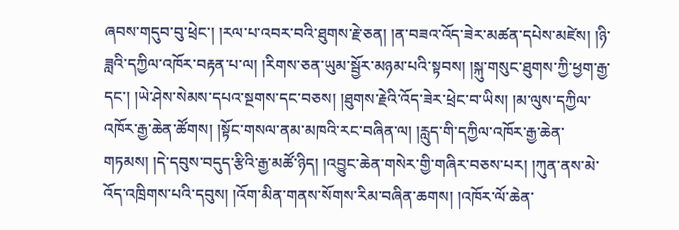ཞབས་གདུབ་བུ་ཕྲེང་། །རལ་པ་འབར་བའི་ཐུགས་རྗེ་ཅན། །ན་བཟའ་འོད་ཟེར་མཚན་དཔེས་མཛེས། །ཉི་ཟླའི་དཀྱིལ་འཁོར་བརྟན་པ་ལ། །རིགས་ཅན་ཡུམ་སྦྱོར་མཉམ་པའི་སྟབས། །སྐུ་གསུང་ཐུགས་ཀྱི་ཕྱག་རྒྱ་དང་། །ཡེ་ཤེས་སེམས་དཔའ་སྔགས་དང་བཅས། །ཐུགས་རྗེའི་འོད་ཟེར་ཕྲེང་བ་ཡིས། །མ་ལུས་དཀྱིལ་འཁོར་རྒྱ་ཆེན་ཚོགས། །སྟོང་གསལ་ནམ་མཁའི་རང་བཞིན་ལ། །རླུད་གི་དཀྱིལ་འཁོར་རྒྱ་ཆེན་གཏམས། །དེ་དབུས་བདུད་རྩིའི་རྒྱ་མཚོ་ཉིད། །འབྱུང་ཆེན་གསེར་གྱི་གཞིར་བཅས་པར། །ཀུན་ནས་མེ་འོད་འཁྲིགས་པའི་དབུས། །འོག་མིན་གནས་སོགས་རིམ་བཞིན་ཆགས། །འཁོར་ལོ་ཆེན་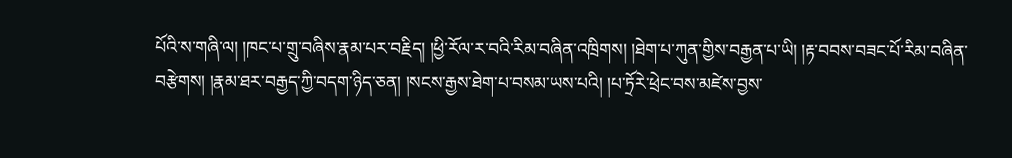པོའི་ས་གཞི་ལ། །ཁང་པ་གྲུ་བཞིས་རྣམ་པར་བརྗིད། །ཕྱི་རོལ་ར་བའི་རིམ་བཞིན་འཁྲིགས། །ཐེག་པ་ཀུན་གྱིས་བརྒྱན་པ་ཡི། །རྟ་བབས་བཟང་པོ་རིམ་བཞིན་བརྩེགས། །རྣམ་ཐར་བརྒྱད་ཀྱི་བདག་ཉིད་ཅན། །སངས་རྒྱས་ཐེག་པ་བསམ་ཡས་པའི། །པ་ཏྲོརེ་ཕྲེང་བས་མཛེས་བྱས་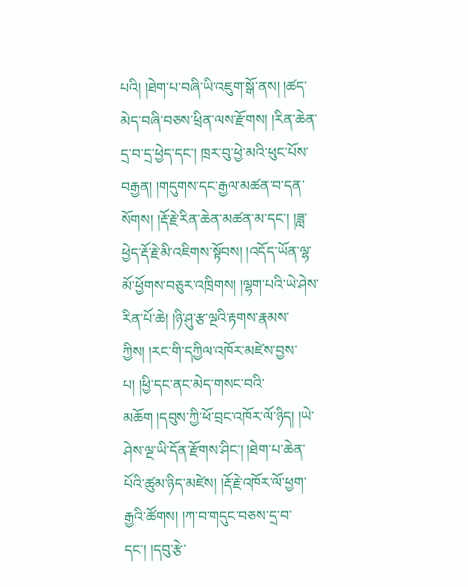པའི། །ཐེག་པ་བཞི་ཡི་འཇུག་སྒོ་ནས། །ཚད་མེད་བཞི་བཅས་ཕྲིན་ལས་རྫོགས། །རིན་ཆེན་དྲ་བ་དྲ་ཕྱེད་དང་། ཁྲར་བུ་ཕྱེ་མའི་ཕུང་པོས་བརྒྱན། །གདུགས་དང་རྒྱལ་མཚན་བ་དན་སོགས། །རྡོ་རྗེ་རིན་ཆེན་མཚན་མ་དང་། །ཟླ་ཕྱེད་རྡོ་རྗེ་མི་འཇིགས་སྟོབས། །འདོད་ཡོན་ལྷ་མོ་ཕྱོགས་བཅུར་འཁྲིགས། །ལྷག་པའི་ཡེ་ཤེས་རིན་པོ་ཆེ། །ཉི་ཤུ་རྩ་ལྔའི་རྟགས་རྣམས་ཀྱིས། །རང་གི་དཀྱིལ་འཁོར་མཛེས་བྱས་པ། །ཕྱི་དང་ནང་མེད་གསང་བའི་མཆོག །དབུས་ཀྱི་ཕོ་བྲང་འཁོར་ལོ་ཉིད། །ཡེ་ཤེས་ལྔ་ཡི་དོན་རྫོགས་ཤིང་། །ཐེག་པ་ཆེན་པོའི་ཚུམ་ཉིད་མཛེས། །རྡོ་རྗེ་འཁོར་ལོ་ཕྱག་རྒྱའི་ཚོགས། །ཀ་བ་གདུང་བཅས་དྲ་བ་དང་། །དབུ་རྩེ་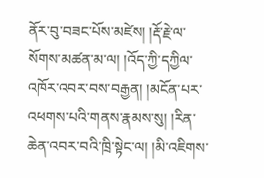ནོར་བུ་བཟང་པོས་མཛེས། །རྡོ་རྗེ་ལ་སོགས་མཚན་མ་ལ། །འོད་ཀྱི་དཀྱིལ་འཁོར་འབར་བས་བརྒྱན། །མངོན་པར་འཕགས་པའི་གནས་རྣམས་སུ། །རིན་ཆེན་འབར་བའི་ཁྲི་སྟེང་ལ། །མི་འཇིགས་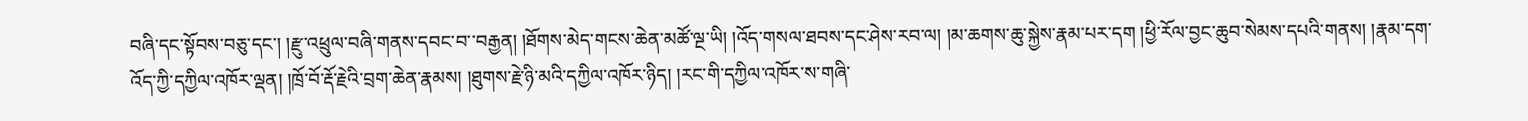བཞི་དང་སྟོབས་བཅུ་དང་། །རྫུ་འཕྲུལ་བཞི་གནས་དབང་བ་་བརྒྱན། །ཐོགས་མེད་གངས་ཆེན་མཚོ་ལྔ་ཡི། །འོད་གསལ་ཐབས་དང་ཤེས་རབ་ལ། །མ་ཆགས་ཆུ་སྐྱེས་རྣམ་པར་དག །ཕྱི་རོལ་བྱང་ཆུབ་སེམས་དཔའི་གནས། །རྣམ་དག་འོད་ཀྱི་དཀྱིལ་འཁོར་ལྡན། །ཁྲོ་བོ་རྡོ་རྗེའི་བྲག་ཆེན་རྣམས། །ཐུགས་རྗེ་ཉི་མའི་དཀྱིལ་འཁོར་ཉིད། །རང་གི་དཀྱིལ་འཁོར་ས་གཞི་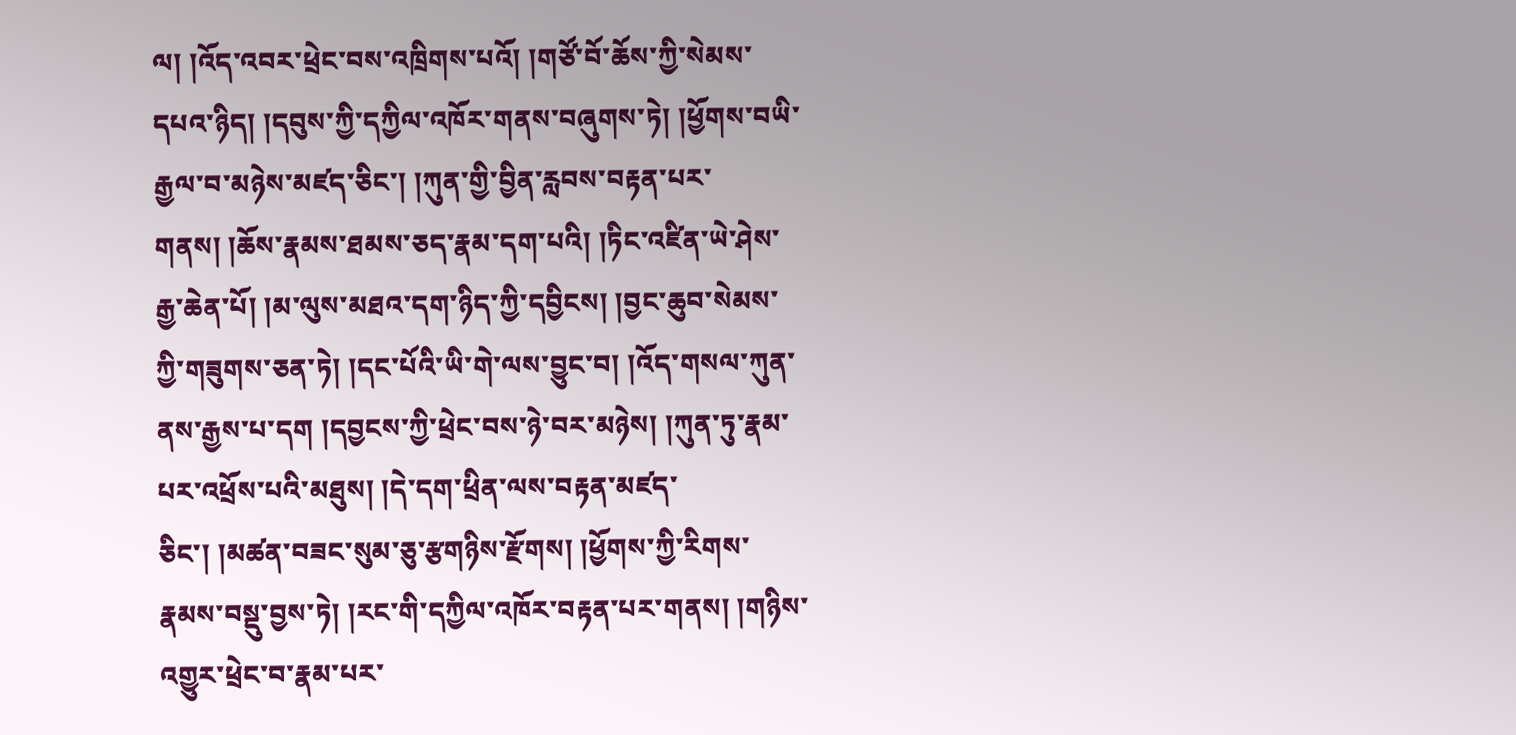ལ། །འོད་འབར་ཕྲེང་བས་འཁྲིགས་པའོ། །གཙོ་བོ་ཆོས་ཀྱི་སེམས་དཔའ་ཉིད། །དབུས་ཀྱི་དཀྱིལ་འཁོར་གནས་བཞུགས་ཏེ། །ཕྱོགས་བཡི་རྒྱལ་བ་མཉེས་མཛད་ཅིང་། །ཀུན་གྱི་བྱིན་རླབས་བརྟན་པར་གནས། །ཆོས་རྣམས་ཐམས་ཅད་རྣམ་དག་པའི། །ཏིང་འཛིན་ཡེ་ཤེས་རྒྱ་ཆེན་པོ། །མ་ལུས་མཐའ་དག་ཉིད་ཀྱི་དབྱིངས། །བྱང་ཆུབ་སེམས་ཀྱི་གཟུགས་ཅན་ཏེ། །དང་པོའི་ཡི་གེ་ལས་བྱུང་བ། །འོད་གསལ་ཀུན་ནས་རྒྱས་པ་དག །དབྱངས་ཀྱི་ཕྲེང་བས་ཉེ་བར་མཉེས། །ཀུན་ཏུ་རྣམ་པར་འཕྲོས་པའི་མཐུས། །དེ་དག་ཕྲིན་ལས་བརྟན་མཛད་ཅིང་། །མཚན་བཟང་སུམ་ཅུ་རྩགཉིས་རྫོགས། །ཕྱོགས་ཀྱི་རིགས་རྣམས་བསྡུ་བྱས་ཏེ། །རང་གི་དཀྱིལ་འཁོར་བརྟན་པར་གནས། །གཉིས་འགྱུར་ཕྲེང་བ་རྣམ་པར་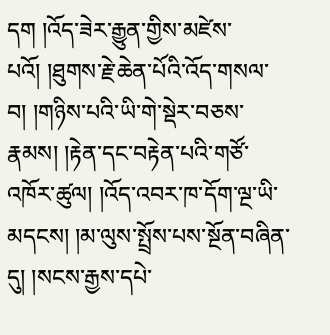དག །འོད་ཟེར་རྒྱུན་གྱིས་མཛེས་པའོ། །ཐུགས་རྗེ་ཆེན་པོའི་འོད་གསལ་བ། །གཉིས་པའི་ཡི་གེ་སྡེར་བཅས་རྣམས། །རྟེན་དང་བརྟེན་པའི་གཙོ་འཁོར་ཚུལ། །འོད་འབར་ཁ་དོག་ལྔ་ཡི་མདངས། །མ་ལུས་སྤྲོས་པས་སྔོན་བཞིན་དུ། །སངས་རྒྱས་དཔེ་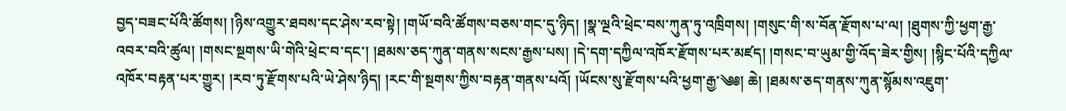བྱད་བཟང་པོའི་ཚོགས། །ཉིས་འགྱུར་ཐབས་དང་ཤེས་རབ་སྟེ། །གཡོ་བའི་ཚོགས་བཅས་གང་དུ་ཉིད། །སྣ་ལྔའི་ཕྲེང་བས་ཀུན་ཏུ་འཁྲིགས། །གསུང་གི་ས་བོན་རྫོགས་པ་ལ། །ཐུགས་ཀྱི་ཕྱག་རྒྱ་འབར་བའི་ཚུལ། །གསང་སྔགས་ཡི་གེའི་ཕྲེང་བ་དང་། །ཐམས་ཅད་ཀུན་གནས་སངས་རྒྱས་པས། །དེ་དག་དཀྱིལ་འཁོར་རྫོགས་པར་མཛད། །གསང་བ་ཡུམ་གྱི་འོད་ཟེར་གྱིས། །སྙིང་པོའི་དཀྱིལ་འཁོར་བརྟན་པར་གྱུར། །རབ་ཏུ་རྫོགས་པའི་ཡེ་ཤེས་ཉིད། །རང་གི་སྔགས་ཀྱིས་བརྟན་གནས་པའོ། །ཡོངས་སུ་རྫོགས་པའི་ཕྱག་རྒྱ་༄༅། ཆེ། །ཐམས་ཅད་གནས་ཀུན་སྙོམས་འཇུག་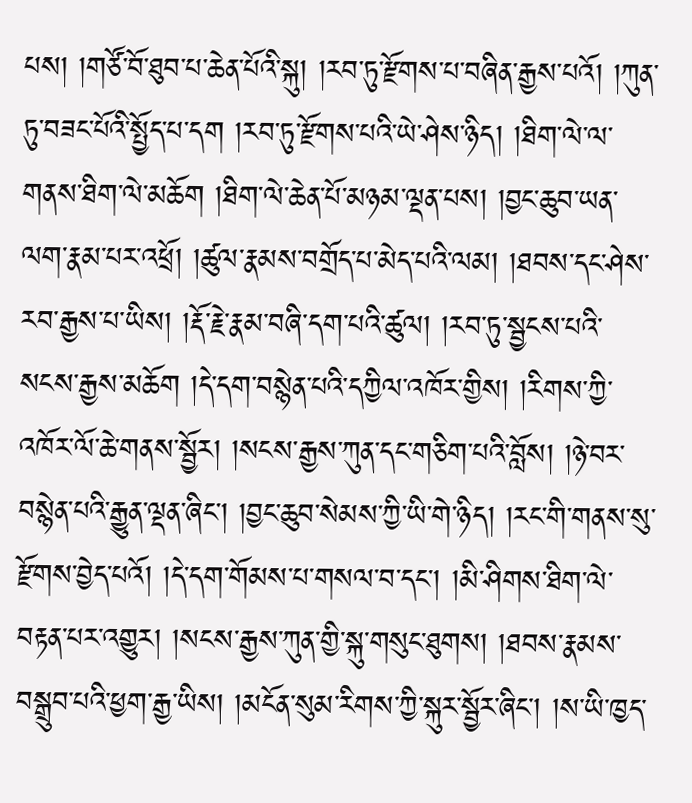པས། །གཙོ་བོ་ཐུབ་པ་ཆེན་པོའི་སྐུ། །རབ་ཏུ་རྫོགས་པ་བཞིན་རྒྱས་པའོ། །ཀུན་ཏུ་བཟང་པོའི་སྤྱོད་པ་དག །རབ་ཏུ་རྫོགས་པའི་ཡེ་ཤེས་ཉིད། །ཐིག་ལེ་ལ་གནས་ཐིག་ལེ་མཆོག །ཐིག་ལེ་ཆེན་པོ་མཉམ་ལྡན་པས། །བྱང་ཆུབ་ཡན་ལག་རྣམ་པར་འཕྲོ། །ཚུལ་རྣམས་བགྲོད་པ་མེད་པའི་ལམ། །ཐབས་དང་ཤེས་རབ་རྒྱས་པ་ཡིས། །རྡོ་རྗེ་རྣམ་བཞི་དག་པའི་ཚུལ། །རབ་ཏུ་སྦྱངས་པའི་སངས་རྒྱས་མཆོག །དེ་དག་བསྙེན་པའི་དཀྱིལ་འཁོར་གྱིས། །རིགས་ཀྱི་འཁོར་ལོ་ཆེ་གནས་སྦྱོར། །སངས་རྒྱས་ཀུན་དང་གཅིག་པའི་བློས། །ཉེ་བར་བསྙེན་པའི་རྒྱུན་ལྡན་ཞིང་། །བྱང་ཆུབ་སེམས་ཀྱི་ཡི་གེ་ཉིད། །རང་གི་གནས་སུ་རྫོགས་བྱེད་པའོ། །དེ་དག་གོམས་པ་གསལ་བ་དང་། །མི་ཤིགས་ཐིག་ལེ་བརྟན་པར་འགྱུར། །སངས་རྒྱས་ཀུན་གྱི་སྐུ་གསུང་ཐུགས། །ཐབས་རྣམས་བསྒྲུབ་པའི་ཕྱག་རྒྱ་ཡིས། །མངོན་སུམ་རིགས་ཀྱི་སྐུར་སྦྱོར་ཞིང་། །ས་ཡི་ཁྱད་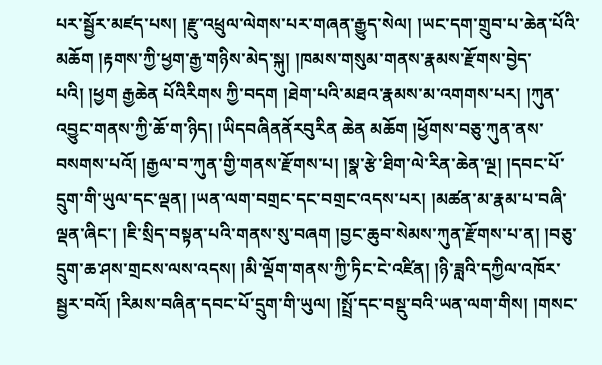པར་སྦྱོར་མཛད་པས། །རྫུ་འཕྲུལ་ལེགས་པར་གཞན་རྒྱུད་སེལ། །ཡང་དག་གྲུབ་པ་ཆེན་པོའི་མཆོག །རྟགས་ཀྱི་ཕྱག་རྒྱ་གཉིས་མེད་སྐུ། །ཁམས་གསུམ་གནས་རྣམས་རྫོགས་བྱེད་པའི། །ཕྱག རྒྱཆེན པོའིརིགས ཀྱི་བདག །ཐེག་པའི་མཐའ་རྣམས་མ་འགགས་པར། །ཀུན་འབྱུང་གནས་ཀྱི་ཆོ་ག་ཉིད། །ཡིདབཞིནནོརབུརིན ཆེན མཆོག །ཕྱོགས་བཅུ་ཀུན་ནས་བསགས་པའོ། །རྒྱལ་བ་ཀུན་གྱི་གནས་རྫོགས་པ། །སྣ་རྩེ་ཐིག་ལེ་རིན་ཆེན་ལྔ། །དབང་པོ་དྲུག་གི་ཡུལ་དང་ལྡན། །ཡན་ལག་བགྲང་དང་བགྲང་འདས་པར། །མཚན་མ་རྣམ་པ་བཞི་ལྡན་ཞིང་། །ཇི་སྲིད་བསྟན་པའི་གནས་སུ་བཞག །བྱང་ཆུབ་སེམས་ཀུན་རྫོགས་པ་ན། །བཅུ་དྲུག་ཆ་ཤས་གྲངས་ལས་འདས། །མི་ལྡོག་གནས་ཀྱི་ཏིང་ངེ་འཛིན། །ཉི་ཟླའི་དཀྱིལ་འཁོར་སྦྱར་བའོ། །རིམས་བཞིན་དབང་པོ་དྲུག་གི་ཡུལ། །སྤྲོ་དང་བསྡུ་བའི་ཡན་ལག་གིས། །གསང་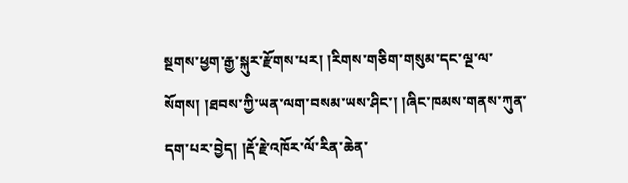སྔགས་ཕྱག་རྒྱ་སྐུར་རྫོགས་པར། །རིགས་གཅིག་གསུམ་དང་ལྔ་ལ་སོགས། །ཐབས་ཀྱི་ཡན་ལག་བསམ་ཡས་ཤིང་། །ཞིང་ཁམས་གནས་ཀུན་དག་པར་བྱེད། །རྡོ་རྗེ་འཁོར་ལོ་རིན་ཆེན་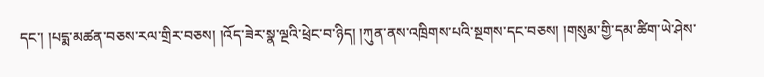དང་། །པདྨ་མཚན་བཅས་རལ་གྲིར་བཅས། །འོད་ཟེར་སྣ་ལྔའི་ཕྲེང་བ་ཉིད། །ཀུན་ནས་འཁྲིགས་པའི་སྔགས་དང་བཅས། །གསུམ་གྱི་དམ་ཚིག་ཡེ་ཤེས་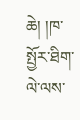ཆེ། །ཁ་སྤྱོར་ཐིག་ལེ་ལས་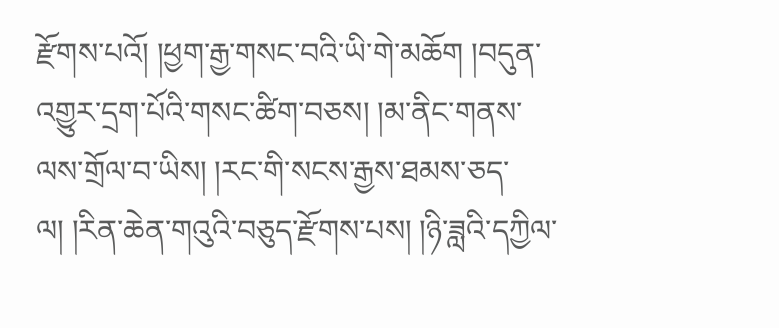རྫོགས་པའོ། །ཕྱག་རྒྱ་གསང་བའི་ཡི་གེ་མཆོག །བདུན་འགྱུར་དྲག་པོའི་གསང་ཚིག་བཅས། །མ་ནིང་གནས་ལས་གྲོལ་བ་ཡིས། །རང་གི་སངས་རྒྱས་ཐམས་ཅད་ལ། །རིན་ཆེན་གའུའི་བཅུད་རྫོགས་པས། །ཉི་ཟླའི་དཀྱིལ་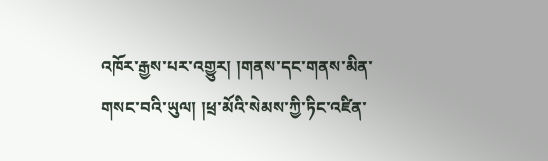འཁོར་རྒྱས་པར་འགྱུར། །གནས་དང་གནས་མིན་གསང་བའི་ཡུལ། །ཕྲ་མོའི་སེམས་ཀྱི་ཏིང་འཛིན་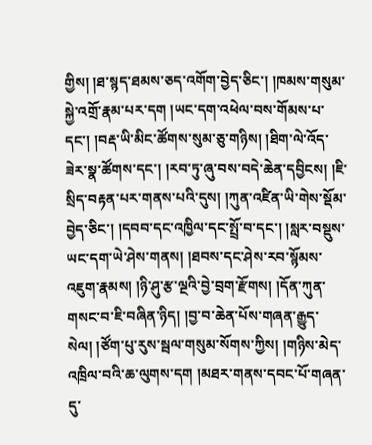གྱིས། །ཐ་སྙད་ཐམས་ཅད་འགོག་བྱེད་ཅིང་། །ཁམས་གསུམ་སྐྱེ་འགྲོ་རྣམ་པར་དག །ཡང་དག་འཕེལ་བས་གོམས་པ་དང་། །བརྡ་ཡི་མིང་ཚོགས་སུམ་ཅུ་གཉིས། །ཐིག་ལེ་འོད་ཟེར་སྣ་ཚོགས་དང་། །རབ་ཏུ་ཞུ་བས་བདེ་ཆེན་དབྱིངས། །ཇི་སྲིད་བརྟན་པར་གནས་པའི་དུས། །ཀུན་འཛིན་ཡི་གེས་སྡོམ་བྱེད་ཅིང་། །དབབ་དང་འཁྱིལ་དང་སྤྲོ་བ་དང་། །སླར་བསྡུས་ཡང་དག་ཡེ་ཤེས་གནས། །ཐབས་དང་ཤེས་རབ་སྙོམས་འཇུག་རྣམས། །ཉི་ཤུ་རྩ་ལྔའི་བྱེ་བྲག་རྫོགས། །དོན་ཀུན་གསང་བ་ཇི་བཞིན་ཉིད། །བྱ་བ་ཆེན་པོས་གཞན་རྒྱུད་སེལ། །ཙོག་པུ་རུས་སྦལ་གསུམ་སོགས་ཀྱིས། །གཉིས་མེད་འཁྲིལ་བའི་ཆ་ལུགས་དག །མཐར་གནས་དབང་པོ་གཞན་དུ་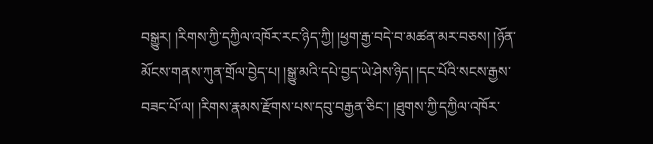བསྒྱུར། །རིགས་ཀྱི་དཀྱིལ་འཁོར་རང་ཉིད་ཀྱི། །ཕྱག་རྒྱ་བདེ་བ་མཚན་མར་བཅས། །ཉོན་མོངས་གནས་ཀུན་གྲོལ་བྱེད་པ། །སྒྱུ་མའི་དཔེ་བྱད་ཡེ་ཤེས་ཉིད། །དང་པོའི་སངས་རྒྱས་བཟང་པོ་ལ། །རིགས་རྣམས་རྫོགས་པས་དབུ་བརྒྱན་ཅིང་། །ཐུགས་ཀྱི་དཀྱིལ་འཁོར་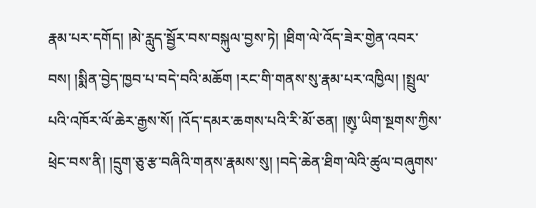རྣམ་པར་དགོད། །མེ་རླུད་སྦྱོར་བས་བསྐུལ་བྱས་ཏེ། །ཐིག་ལེ་འོད་ཟེར་གྱེན་འབར་བས། །སྨིན་བྱེད་ཁྱབ་པ་བདེ་བའི་མཆོག །རང་གི་གནས་སུ་རྣམ་པར་འཁྱིལ། །སྤྲུལ་པའི་འཁོར་ལོ་ཆེར་རྒྱས་སོ། །འོད་དམར་ཆགས་པའི་རི་མོ་ཅན། །ཨུ༷་ཡིག་སྔགས་ཀྱིས་ཕྲེང་བས་ནི། །དྲུག་ཅུ་རྩ་བཞིའི་གནས་རྣམས་སུ། །བདེ་ཆེན་ཐིག་ལེའི་ཚུལ་བཞུགས་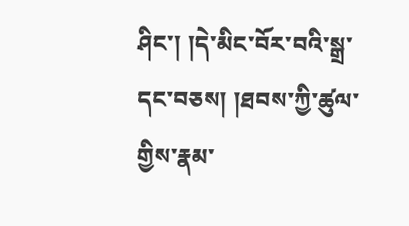ཤིང་། །དེ་མིང་བོར་བའི་སྒྲ་དང་བཅས། །ཐབས་ཀྱི་ཚུལ་གྱིས་རྣམ་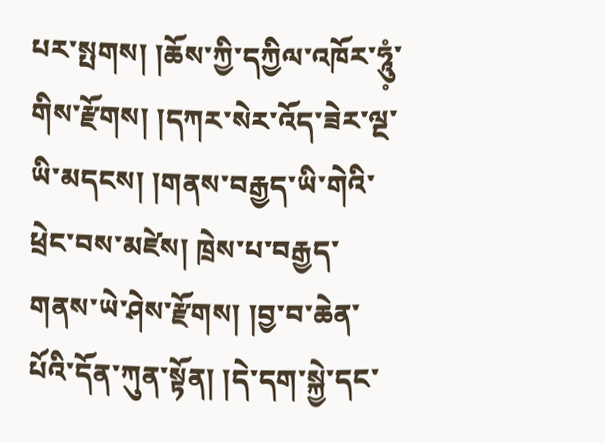པར་སྤགས། །ཆོས་ཀྱི་དཀྱིལ་འཁོར་ཧཱུཾ༷་གིས་རྫོགས། །དཀར་སེར་འོད་ཟེར་ལྔ་ཡི་མདངས། །གནས་བརྒྱད་ཡི་གེའི་ཕྲེང་བས་མཛེས། ཁྲེས་པ་བརྒྱད་གནས་ཡེ་ཤེས་རྫོགས། །བྱ་བ་ཆེན་པོའི་དོན་ཀུན་སྟོན། །དེ་དག་སྐྱེ་དང་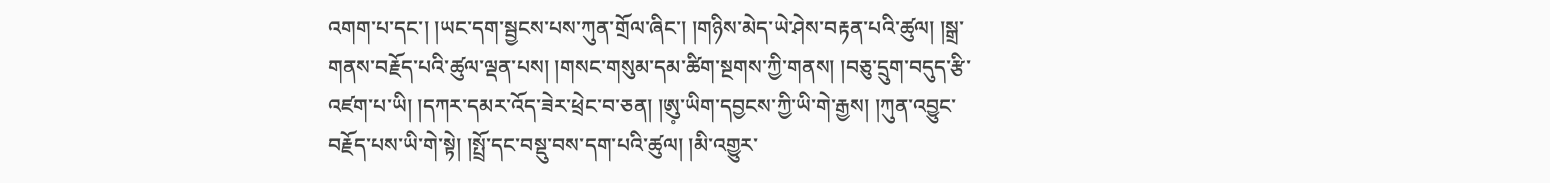འགག་པ་དང་། །ཡང་དག་སྦྱངས་པས་ཀུན་གྲོལ་ཞིང་། །གཉིས་མེད་ཡེ་ཤེས་བརྟན་པའི་ཚུལ། །སྒྲ་གནས་བརྗོད་པའི་ཚུལ་ལྡན་པས། །གསང་གསུམ་དམ་ཚིག་སྔགས་ཀྱི་གནས། །བཅུ་དྲུག་བདུད་རྩི་འཛག་པ་ཡི། །དཀར་དམར་འོད་ཟེར་ཕྲེང་བ་ཅན། །ཨུ༷་ཡིག་དབྱངས་ཀྱི་ཡི་གེ་རྒྱས། །ཀུན་འབྱུང་བརྗོད་པས་ཡི་གེ་སྟེ། །སྤྲོ་དང་བསྡུ་བས་དག་པའི་ཚུལ། །མི་འགྱུར་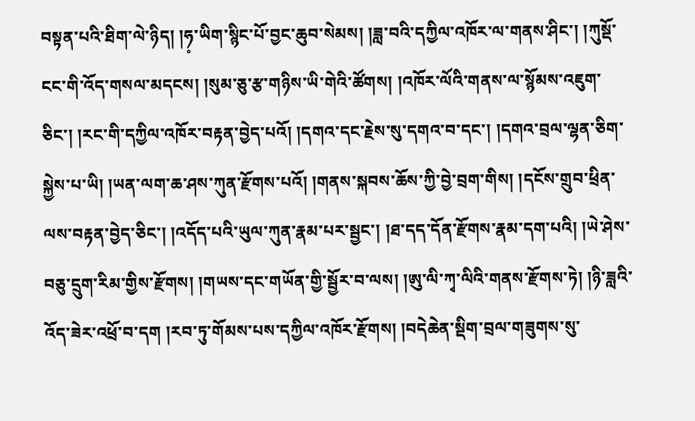བསྟན་པའི་ཐིག་ལེ་ཉིད། །ཧ༷་ཡིག་སྙིང་པོ་བྱང་ཆུབ་སེམས། །ཟླ་བའི་དཀྱིལ་འཁོར་ལ་གནས་ཤིང་། །ཀུསྡོ་ངང་གི་འོད་གསལ་མདངས། །སུམ་ཅུ་རྩ་གཉིས་ཡི་གེའི་ཚོགས། །འཁོར་ལོའི་གནས་ལ་སྙོམས་འཇུག་ཅིང་། །རང་གི་དཀྱིལ་འཁོར་བརྟན་བྱེད་པའོ། །དགའ་དང་རྗེས་སུ་དགའ་བ་དང་། །དགའ་བྲལ་ལྷན་ཅིག་སྐྱེས་པ་ཡི། །ཡན་ལག་ཆ་ཤས་ཀུན་རྫོགས་པའོ། །གནས་སྐབས་ཆོས་ཀྱི་བྱེ་བྲག་གིས། །དངོས་གྲུབ་ཕྲིན་ལས་བརྟན་བྱེད་ཅིང་། །འདོད་པའི་ཡུལ་ཀུན་རྣམ་པར་སྦྱང་། །ཐ་དད་དོན་རྫོགས་རྣམ་དག་པའི། །ཡེ་ཤེས་བཅུ་དྲུག་རིམ་གྱིས་རྫོགས། །གཡས་དང་གཡོན་གྱི་སྦྱོར་བ་ལས། །ཨུ་ལི་ཀྭ་ལིའི་གནས་རྫོགས་ཏེ། །ཉི་ཟླའི་འོད་ཟེར་འཕྲོ་བ་དག །རབ་ཏུ་གོམས་པས་དཀྱིལ་འཁོར་རྫོགས། །བདེཆེན་སྡིག་བྲལ་གཟུགས་སུ་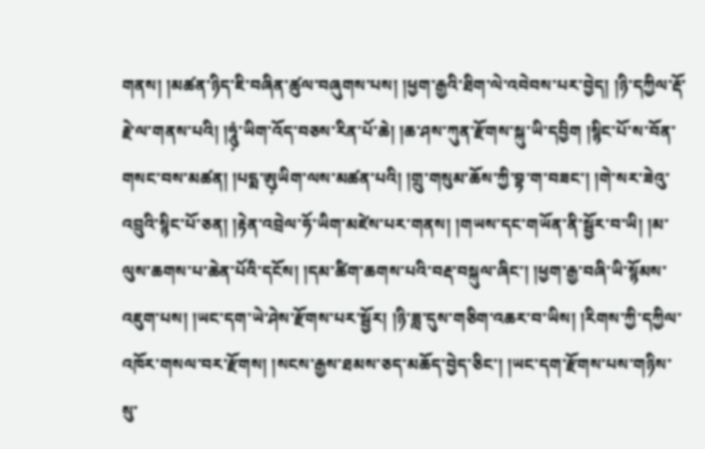གནས། །མཚན་ཉིད་ཇི་བཞིན་ཚུལ་བཞུགས་པས། །ཕྱག་རྒྱའི་ཐིག་ལེ་འབེབས་པར་བྱེད། །ཉི་དཀྱིལ་རྡོ་རྗེ་ལ་གནས་པའི། །ཧཱུཾ༷་ཡིག་འོད་བཅས་རིན་པོ་ཆེ། །ཆ་ཤས་ཀུན་རྫོགས་སྐུ་ཡི་དབྱིག །སྙིང་པོ་ས་བོན་གསང་བས་མཚན། །པདྨ་ཨུ༷ཡིག་ལས་མཚན་པའི། །གྲུ་གསུམ་ཆོས་ཀྱི་བྷ་ག་བཟང་། །གེ་སར་ཟེའུ་འབྲུའི་སྙིང་པོ་ཅན། །རྟེན་འབྲེལ་ཧོ་ཡིག་མཛེས་པར་གནས། །གཡས་དང་གཡོན་ནི་སྦྱོར་བ་ཡི། །མ་ལུས་ཆགས་པ་ཆེན་པོའི་དངོས། །དམ་ཚིག་ཆགས་པའི་བརྡ་བསྐུལ་ཞིང་། །ཕྱག་རྒྱ་བཞི་ཡི་སྙོམས་འཇུག་པས། །ཡང་དག་ཡེ་ཤེས་རྫོགས་པར་སྦྱོར། །ཉི་ཟླ་དུས་གཅིག་འཆར་བ་ཡིས། །རིགས་ཀྱི་དཀྱིལ་འཁོར་གསལ་བར་རྫོགས། །སངས་རྒྱས་ཐམས་ཅད་མཆོད་བྱེད་ཅིང་། །ཡང་དག་རྫོགས་པས་གཉིས་སུ་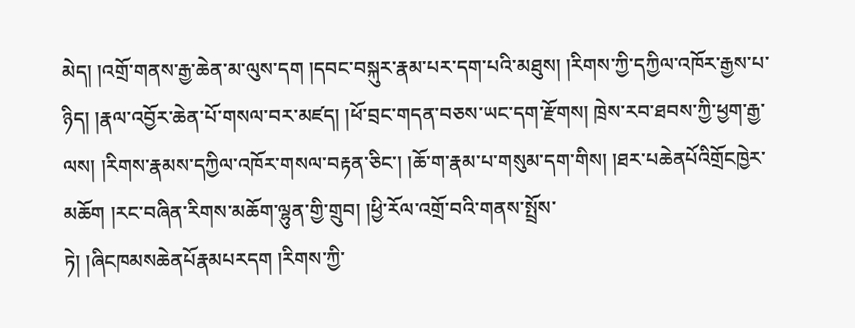མེད། །འགྲོ་གནས་རྒྱ་ཆེན་མ་ལུས་དག །དབང་བསྐུར་རྣམ་པར་དག་པའི་མཐུས། །རིགས་ཀྱི་དཀྱིལ་འཁོར་རྒྱས་པ་ཉིད། །རྣལ་འབྱོར་ཆེན་པོ་གསལ་བར་མཛད། །ཕོ་བྲང་གདན་བཅས་ཡང་དག་རྫོགས། ཁྲེས་རབ་ཐབས་ཀྱི་ཕྱག་རྒྱ་ལས། །རིགས་རྣམས་དཀྱིལ་འཁོར་གསལ་བརྟན་ཅིང་། །ཆོ་ག་རྣམ་པ་གསུམ་དག་གིས། །ཐར་པཆེནཔོའིགྲོངཁྱེར་མཆོག །རང་བཞིན་རིགས་མཆོག་ལྷུན་གྱི་གྲུབ། །ཕྱི་རོལ་འགྲོ་བའི་གནས་སྤྲོས་ཏེ། །ཞིངཁམསཆེནཔོརྣམཔརདག །རིགས་ཀྱི་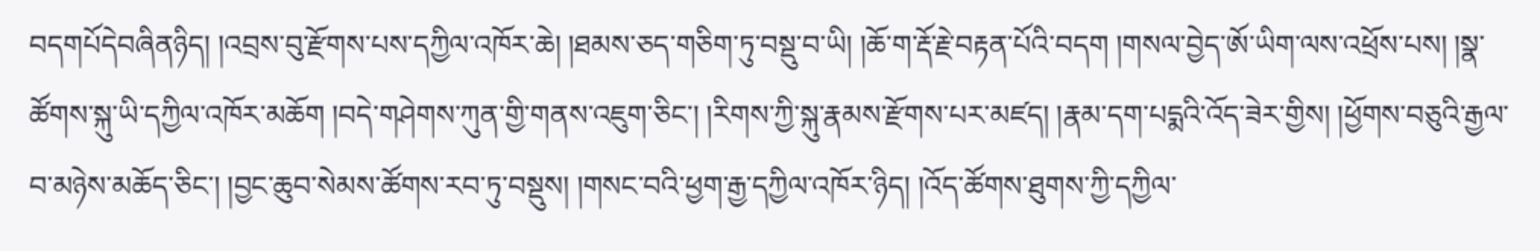བདགཔོདེབཞིནཉིད། །འབྲས་བུ་རྫོགས་པས་དཀྱིལ་འཁོར་ཆེ། །ཐམས་ཅད་གཅིག་ཏུ་བསྡུ་བ་ཡི། །ཆོ་ག་རྡོ་རྗེ་བརྟན་པོའི་བདག །གསལ་བྱེད་ཨོ་ཡིག་ལས་འཕྲོས་པས། །སྣ་ཚོགས་སྐུ་ཡི་དཀྱིལ་འཁོར་མཆོག །བདེ་གཤེགས་ཀུན་གྱི་གནས་འཇུག་ཅིང་། །རིགས་ཀྱི་སྐུ་རྣམས་རྫོགས་པར་མཛད། །རྣམ་དག་པདྨའི་འོད་ཟེར་གྱིས། །ཕྱོགས་བཅུའི་རྒྱལ་བ་མཉེས་མཆོད་ཅིང་། །བྱང་ཆུབ་སེམས་ཚོགས་རབ་ཏུ་བསྡུས། །གསང་བའི་ཕྱག་རྒྱ་དཀྱིལ་འཁོར་ཉིད། །འོད་ཚོགས་ཐུགས་ཀྱི་དཀྱིལ་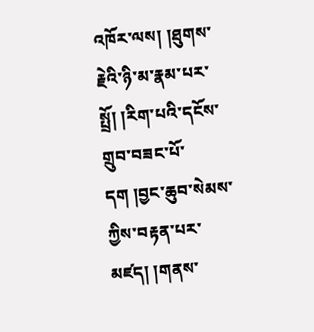འཁོར་ལས། །ཐུགས་རྗེའི་ཉི་མ་རྣམ་པར་སྤྲོ། །རིག་པའི་དངོས་གྲུབ་བཟང་པོ་དག །བྱང་ཆུབ་སེམས་ཀྱིས་བརྟན་པར་མཛད། །གནས་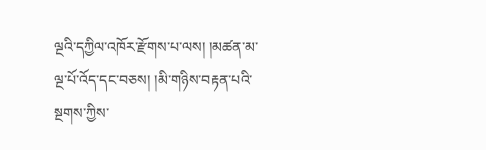ལྔའི་དཀྱིལ་འཁོར་རྫོགས་པ་ལས། །མཚན་མ་ལྔ་པོ་འོད་དང་བཅས། །མི་གཉིས་བརྟན་པའི་སྔགས་ཀྱིས་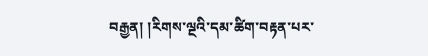བརྒྱན། །རིགས་ལྔའི་དམ་ཚིག་བརྟན་པར་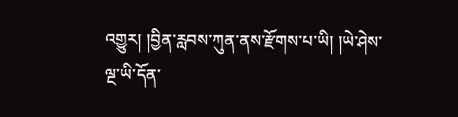འགྱུར། །བྱིན་རླབས་ཀུན་ནས་རྫོགས་པ་ཡི། །ཡེ་ཤེས་ལྔ་ཡི་དོན་